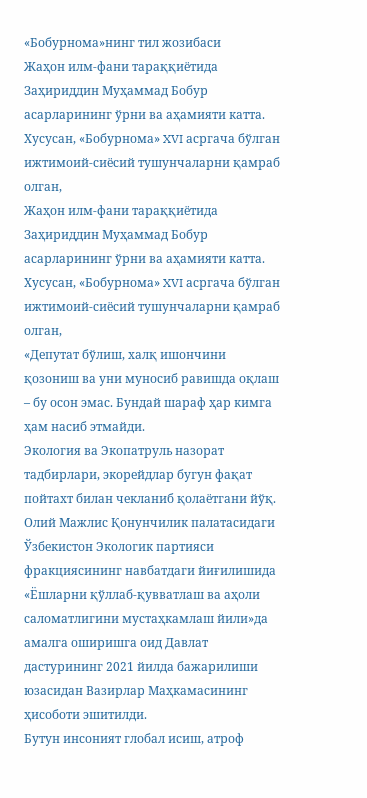«Бобурнома»нинг тил жозибаси
Жаҳон илм-фани тараққиётида Заҳириддин Муҳаммад Бобур асарларининг ўрни ва аҳамияти катта. Хусусан, «Бобурнома» XVI асргача бўлган ижтимоий-сиёсий тушунчаларни қамраб олган,
Жаҳон илм-фани тараққиётида Заҳириддин Муҳаммад Бобур асарларининг ўрни ва аҳамияти катта. Хусусан, «Бобурнома» XVI асргача бўлган ижтимоий-сиёсий тушунчаларни қамраб олган,
«Депутат бўлиш, халқ ишончини қозониш ва уни муносиб равишда оқлаш – бу осон эмас. Бундай шараф ҳар кимга ҳам насиб этмайди.
Экология ва Экопатруль назорат тадбирлари, экорейдлар бугун фақат пойтахт билан чекланиб қолаётгани йўқ.
Олий Мажлис Қонунчилик палатасидаги Ўзбекистон Экологик партияси фракциясининг навбатдаги йиғилишида «Ёшларни қўллаб-қувватлаш ва аҳоли саломатлигини мустаҳкамлаш йили»да амалга оширишга оид Давлат дастурининг 2021 йилда бажарилиши юзасидан Вазирлар Маҳкамасининг ҳисоботи эшитилди.
Бутун инсоният глобал исиш, атроф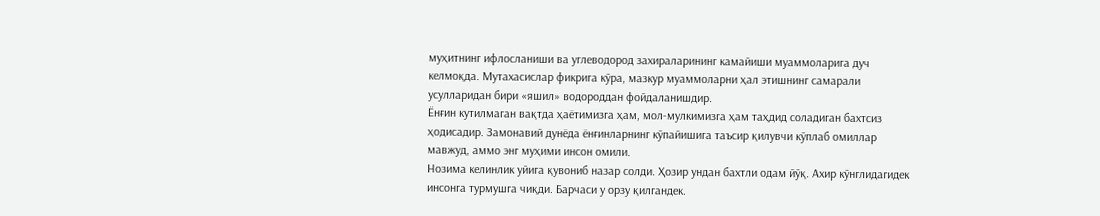муҳитнинг ифлосланиши ва углеводород захираларининг камайиши муаммоларига дуч келмоқда. Мутахасислар фикрига кўра, мазкур муаммоларни ҳал этишнинг самарали усулларидан бири «яшил» водороддан фойдаланишдир.
Ёнғин кутилмаган вақтда ҳаётимизга ҳам, мол-мулкимизга ҳам таҳдид соладиган бахтсиз ҳодисадир. Замонавий дунёда ёнғинларнинг кўпайишига таъсир қилувчи кўплаб омиллар мавжуд, аммо энг муҳими инсон омили.
Нозима келинлик уйига қувониб назар солди. Ҳозир ундан бахтли одам йўқ. Ахир кўнглидагидек инсонга турмушга чиқди. Барчаси у орзу қилгандек.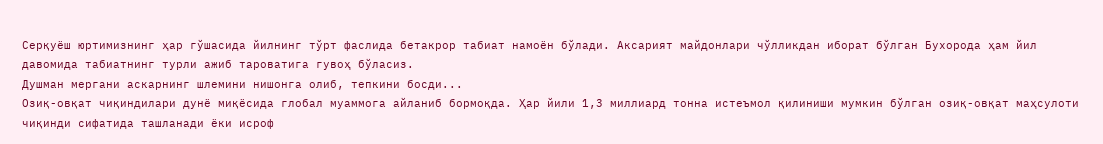Серқуёш юртимизнинг ҳар гўшасида йилнинг тўрт фаслида бетакрор табиат намоён бўлади. Аксарият майдонлари чўлликдан иборат бўлган Бухорода ҳам йил давомида табиатнинг турли ажиб тароватига гувоҳ бўласиз.
Душман мергани аскарнинг шлемини нишонга олиб, тепкини босди...
Озиқ-овқат чиқиндилари дунё миқёсида глобал муаммога айланиб бормоқда. Ҳар йили 1,3 миллиард тонна истеъмол қилиниши мумкин бўлган озиқ-овқат маҳсулоти чиқинди сифатида ташланади ёки исроф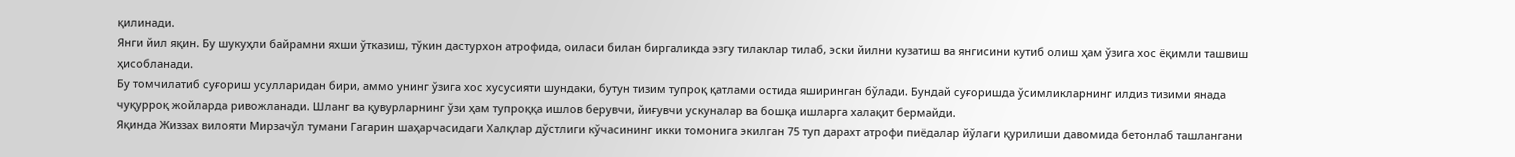қилинади.
Янги йил яқин. Бу шукуҳли байрамни яхши ўтказиш, тўкин дастурхон атрофида, оиласи билан биргаликда эзгу тилаклар тилаб, эски йилни кузатиш ва янгисини кутиб олиш ҳам ўзига хос ёқимли ташвиш ҳисобланади.
Бу томчилатиб суғориш усулларидан бири, аммо унинг ўзига хос хусусияти шундаки, бутун тизим тупроқ қатлами остида яширинган бўлади. Бундай суғоришда ўсимликларнинг илдиз тизими янада чуқурроқ жойларда ривожланади. Шланг ва қувурларнинг ўзи ҳам тупроққа ишлов берувчи, йиғувчи ускуналар ва бошқа ишларга халақит бермайди.
Яқинда Жиззах вилояти Мирзачўл тумани Гагарин шаҳарчасидаги Халқлар дўстлиги кўчасининг икки томонига экилган 75 туп дарахт атрофи пиёдалар йўлаги қурилиши давомида бетонлаб ташлангани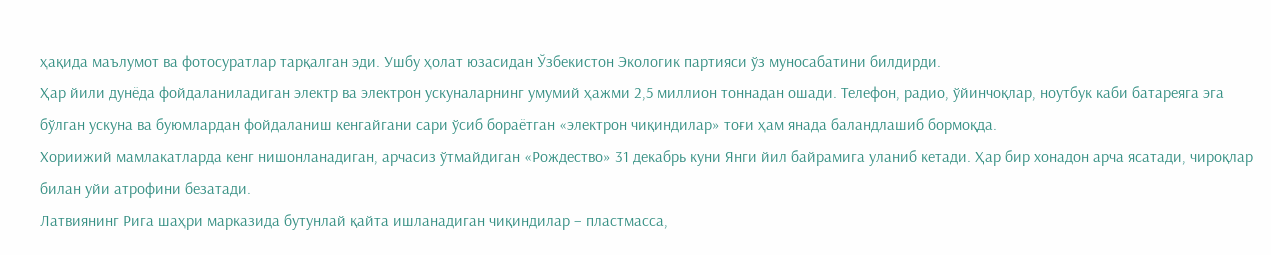ҳақида маълумот ва фотосуратлар тарқалган эди. Ушбу ҳолат юзасидан Ўзбекистон Экологик партияси ўз муносабатини билдирди.
Ҳар йили дунёда фойдаланиладиган электр ва электрон ускуналарнинг умумий ҳажми 2,5 миллион тоннадан ошади. Телефон, радио, ўйинчоқлар, ноутбук каби батареяга эга бўлган ускуна ва буюмлардан фойдаланиш кенгайгани сари ўсиб бораётган «электрон чиқиндилар» тоғи ҳам янада баландлашиб бормоқда.
Хориижий мамлакатларда кенг нишонланадиган, арчасиз ўтмайдиган «Рождество» 31 декабрь куни Янги йил байрамига уланиб кетади. Ҳар бир хонадон арча ясатади, чироқлар билан уйи атрофини безатади.
Латвиянинг Рига шаҳри марказида бутунлай қайта ишланадиган чиқиндилар – пластмасса,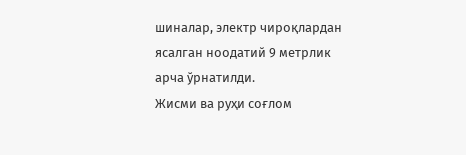шиналар, электр чироқлардан ясалган ноодатий 9 метрлик арча ўрнатилди.
Жисми ва руҳи соғлом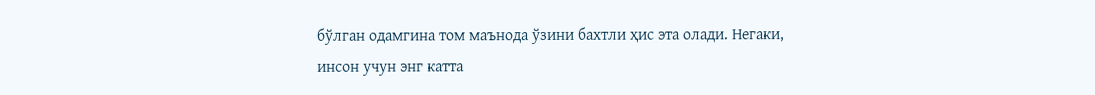бўлган одамгина том маънода ўзини бахтли ҳис эта олади. Негаки, инсон учун энг катта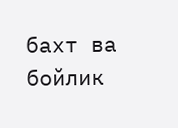бахт ва бойлик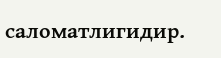саломатлигидир.